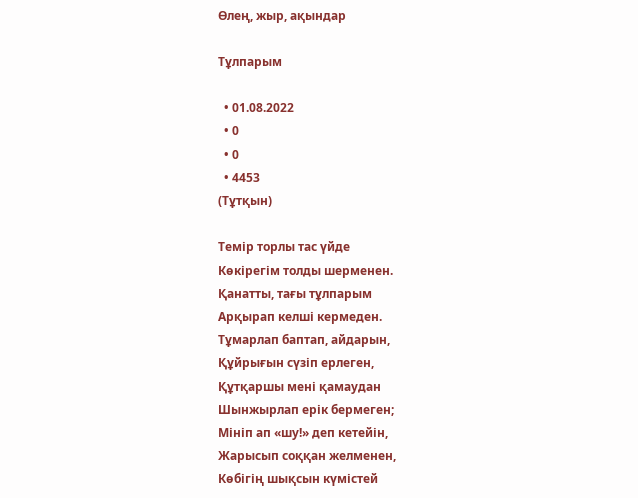Өлең, жыр, ақындар

Тұлпарым

  • 01.08.2022
  • 0
  • 0
  • 4453
(Тұтқын)

Темір торлы тас үйде
Көкірегім толды шерменен.
Қанатты, тағы тұлпарым
Арқырап келші кермеден.
Тұмарлап баптап, айдарын,
Құйрығын сүзіп ерлеген,
Құтқаршы мені қамаудан
Шынжырлап ерік бермеген;
Мініп ап «шу!» деп кетейін,
Жарысып соққан желменен,
Көбігің шықсын күмістей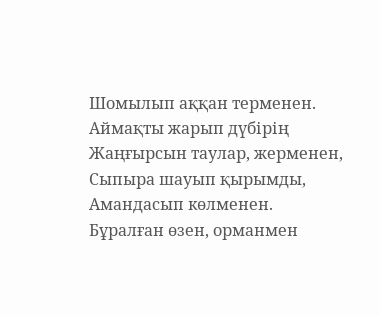Шомылып аққан терменен.
Аймақты жарып дүбірің
Жаңғырсын таулар, жерменен,
Сыпыра шауып қырымды,
Амандасып көлменен.
Бұралған өзен, орманмен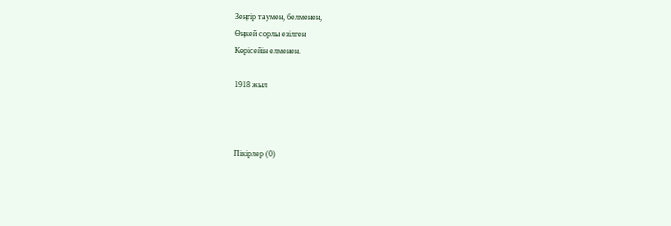Зеңгір таумен, белменен,
Өңкей сорлы езілген
Көрісейін елменен.

1918 жыл



Пікірлер (0)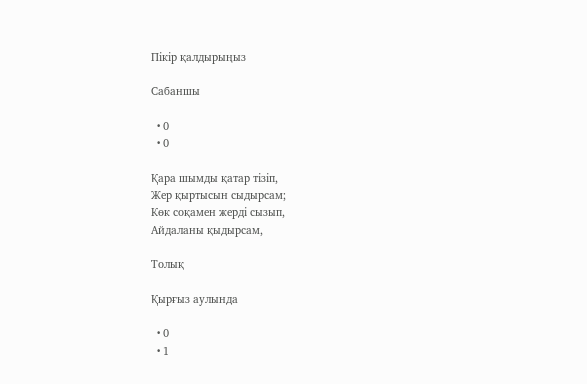Пікір қалдырыңыз

Сабаншы

  • 0
  • 0

Қара шымды қатар тізіп,
Жер қыртысын сыдырсам;
Көк соқамен жерді сызып,
Айдаланы қыдырсам,

Толық

Қырғыз аулында

  • 0
  • 1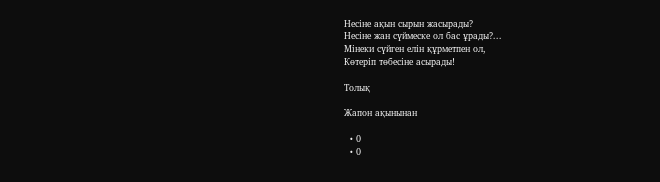Несіне ақын сырын жасырады?
Несіне жан сүймеске ол бас ұрады?...
Мінеки сүйген елін құрметпен ол,
Көтеріп төбесіне асырады!

Толық

Жапон ақынынан

  • 0
  • 0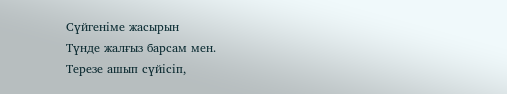Сүйгеніме жасырын
Түнде жалғыз барсам мен.
Терезе ашып сүйісіп,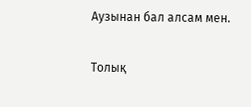Аузынан бал алсам мен.

Толық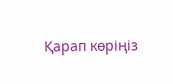Қарап көріңіз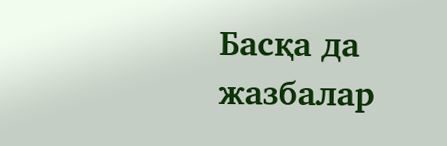Басқа да жазбалар